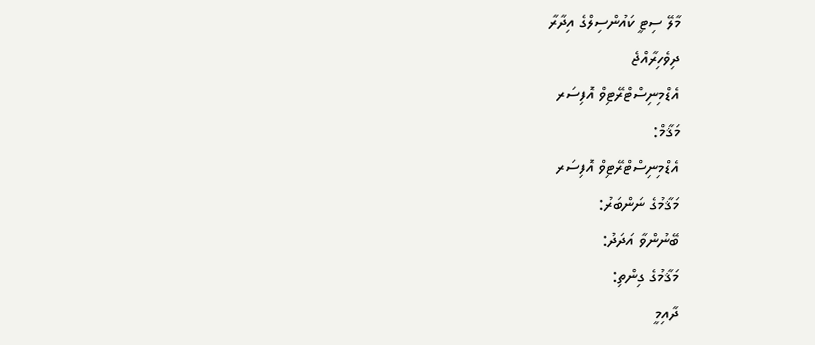މާލޭ ސިޓީ ކައުންސިލްގެ އިދާރާ
ދިވެހިރާއްޖެ
އެޑްމިނިސްޓްރޭޓިވް އޮފިސަރ
މަޤާމް:
އެޑްމިނިސްޓްރޭޓިވް އޮފިސަރ
މަޤާމުގެ ނަންބަރު:
ބޭނުންވާ އަދަދު:
މަޤާމުގެ ގިންތި:
ދާއިމީ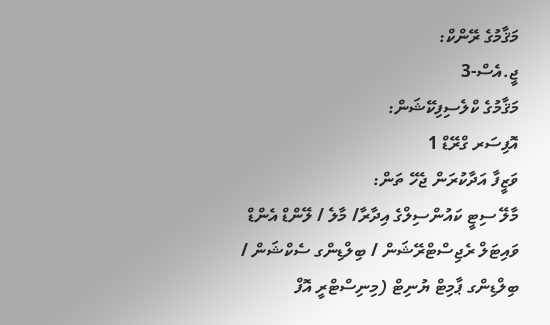މަޤާމުގެ ރޭންކް:
ޖީ.އެސް-3
މަޤާމުގެ ކްލެސިފިކޭޝަން:
އޮފިސަރ ގްރޭޑް 1
ވަޒީފާ އަދާކުރަން ޖެހޭ ތަން:
މާލޭ ސިޓީ ކައުންސިލްގެ އިދާރާ/ މާލެ / ލޭންޑް އެންޑް ވައިޓަލް ރެޖިސްޓްރޭޝަން / ބިލްޑިންގ ސެކްޝަން / ބިލްޑިންގ ޕާމިޓް ޔުނިޓް (މިނިސްޓްރީ އޮފް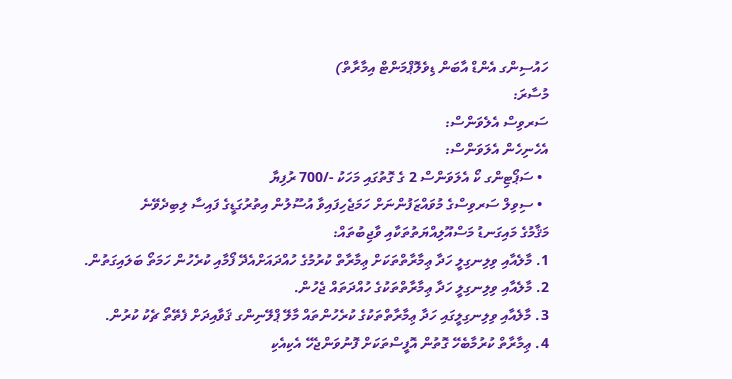ހައުސިންގ އެންޑް އާބަން ޑިވެލޮޕްމަންޓް އިމާރާތް)
މުސާރަ:
ސަރވިސް އެލެވަންސް:
އެހެނިހެން އެލަވަންސް:
  • ސަޕޯޓިންގ ކޯ އެލަވަންސް 2 ގެ ގޮތުގައި މަހަކު -/700 ރުފިޔާ
  • ސިވިލް ސަރވިސްގެ މުވައްޒަފުންނަށް ހަމަޖެހިފައިވާ އުސޫލުން އިތުރުގަޑީގެ ފައިސާ ލިބިދެވޭނެ
މަޤާމުގެ މައިގަނޑު މަސްއޫލިއްޔަތުތަކާއި ވާޖިބުތައް:
1. މާލެއާއި ވިލިނގިލީ ހަދާ ޢިމާރާތްތަކަށް ޢިމާރާތް ކުރުމުގެ ހުއްދައަށްއެދޭ ފޯމާއި ކުރެހުން ހަމަތޯ ބަލައިގަތުން.
2. މާލެއާއި ވިލިނގިލީ ހަދާ ޢިމާރާތްތަކުގެ ހުއްދަތައް ޖެހުން.
3. މާލެއާއި ވިލިނގިލީގައި ހަދާ ޢިމާރާތްތަކުގެ ކުރެހުންތައް މާލޭ ޕްލޭނިންގ ޤަވާއިދަށް ފެތޭތޯ ޗެކު ކުރުން.
4. ޢިމާރާތް ކުރުމާބެހޭ ގޮތުން އޮފީސްތަކަށް ފޮނުވަންޖެހޭ އެކިއެކި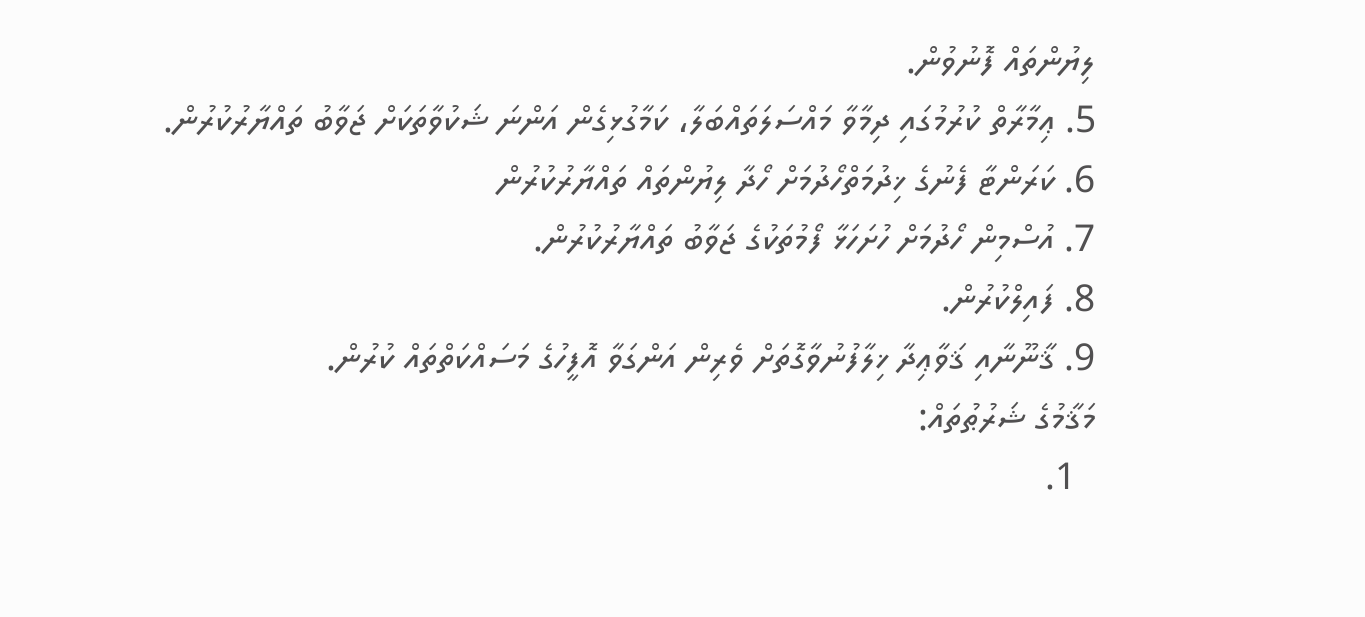ލިޔުންތައް ފޮނުވުން.
5. ޢިމާރާތް ކުރުމުގައި ދިމާވާ މައްސަލަތައްބަލާ، ކަމާގުޅިގެން އަންނަ ޝަކުވާތަކަށް ޖަވާބު ތައްޔާރުކުރުން.
6. ކަރަންޓާ ފެނުގެ ޚިދުމަތްހޯދުމަށް ހޯދާ ލިޔުންތައް ތައްޔާރުކުރުން
7. އުސްމިން ހޯދުމަށް ހުށަހަޅާ ފޯމުތަކުގެ ޖަވާބު ތައްޔާރުކުރުން.
8. ފައިލްކުރުން.
9. ޤާނޫނާއި ޤަވާޢިދާ ޚިލާފުނުވާގޮތަށް ވެރިން އަންގަވާ އޮފީހުގެ މަސައްކަތްތައް ކުރުން.
މަޤާމުގެ ޝަރުޠުތައް:
  1.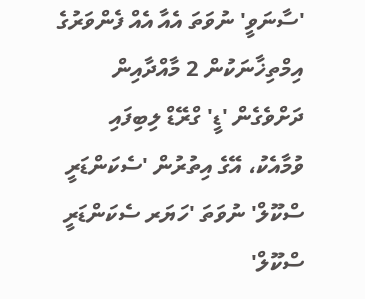'ސާނަވީ' ނުވަތަ އެއާ އެއް ފެންވަރުގެ އިމްތިޚާނަކުން 2 މާއްދާއިން ދަށްވެގެން 'ޑީ' ގްރޭޑް ލިބިފައި ވުމާއެކު، އޭގެ އިތުރުން 'ސެކަންޑަރީ ސްކޫލް' ނުވަތަ 'ހަޔަރ ސެކަންޑަރީ ސްކޫލް'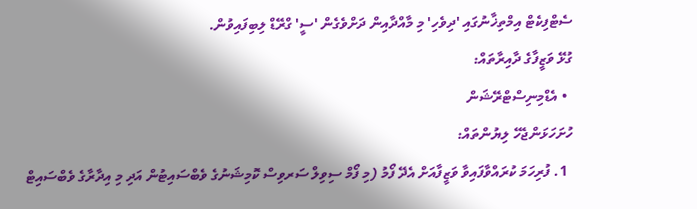ސެޓްފިކެޓް އިމްތިޚާނުގައި 'ދިވެހި' މި މާއްދާއިން ދަށްވެގެން 'ސީ' ގްރޭޑް ލިބިފައިވުން.
ގުޅޭ ވަޒީފާގެ ދާއިރާތައް:
  • އެޑްމިނިސްޓްރޭޝަން
ހުށަހަޅަންޖެހޭ ލިޔުންތައް:
  1. ފުރިހަމަ ކުރައްވާފައިވާ ވަޒީފާއަށް އެދޭ ފޯމު (މި ފޯމް ސިވިލް ސަރވިސް ކޮމިޝަނުގެ ވެބްސައިޓުން އަދި މި އިދާރާގެ ވެބްސައިޓް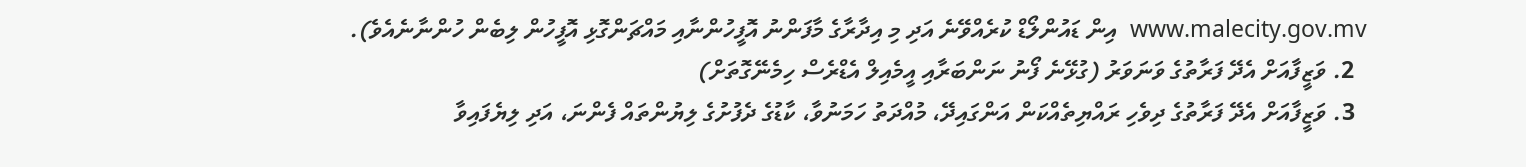www.malecity.gov.mv  އިން ޑައުންލޯޑް ކުރެއްވޭނެ އަދި މި އިދާރާގެ މާފަންނު އޮފީހުންނާއި މައްޗަންގޮޅި އޮފީހުން ލިބެން ހުންނާނެއެވެ).
  2. ވަޒީފާއަށް އެދޭ ފަރާތުގެ ވަނަވަރު (ގުޅޭނެ ފޯނު ނަންބަރާއި އީމެއިލް އެޑްރެސް ހިމެނޭގޮތަށް)
  3. ވަޒީފާއަށް އެދޭ ފަރާތުގެ ދިވެހި ރައްޔިތެއްކަން އަންގައިދޭ، މުއްދަތު ހަމަނުވާ، ކާޑުގެ ދެފުށުގެ ލިޔުންތައް ފެންނަ، އަދި ލިޔެފައިވާ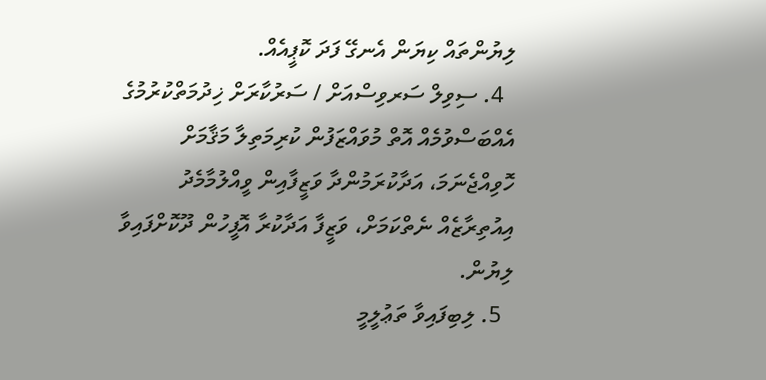ލިޔުންތައް ކިޔަން އެނގޭ ފަދަ ކޮޕީއެއް.
  4. ސިވިލް ސަރވިސްއަށް / ސަރުކާރަށް ޚިދުމަތްކުރުމުގެ އެއްބަސްވުމެއް އޮތް މުވައްޒަފުން ކުރިމަތިލާ މަޤާމަށް ހޮވިއްޖެނަމަ، އަދާކުރަމުންދާ ވަޒީފާއިން ވީއްލުމާމެދު އިއުތިރާޒެއް ނެތްކަމަށް، ވަޒީފާ އަދާކުރާ އޮފީހުން ދޫކޮށްފައިވާ ލިޔުން.
  5. ލިބިފައިވާ ތަޢުލީމީ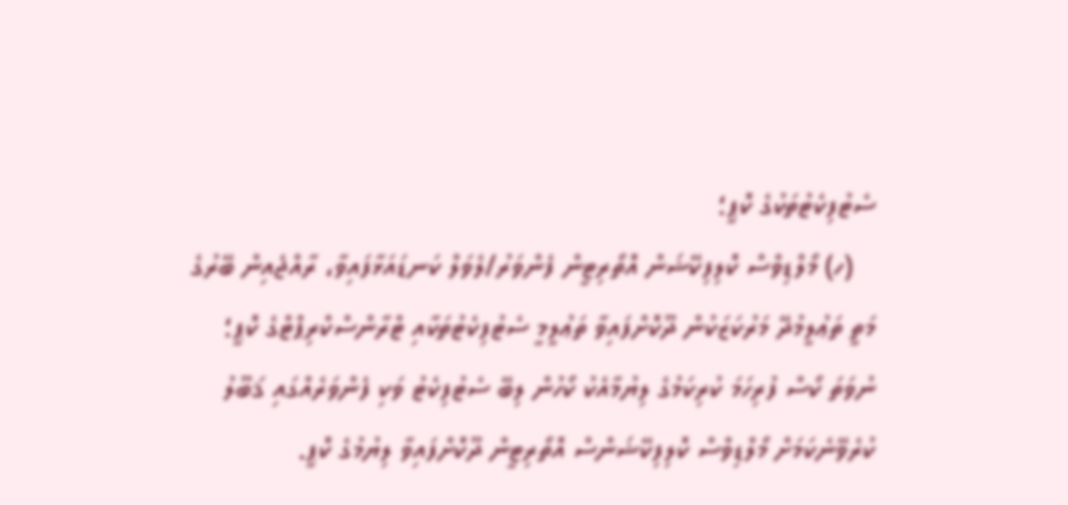ސެޓުފިކެޓުތަކުގެ ކޮޕީ؛
   (ހ) މޯލްޑިވްސް ކޮލިފިކޭޝަން އޮތޯރިޓީން ފެންވަރު/ލެވަލް ކަނޑައަޅާފައިވާ، ރާއްޖެއިން ބޭރުގެ މަތީ ތަޢުލީމުދޭ މަރުކަޒަކުން ދޫކޮށްފައިވާ ތަޢުލީމީ ސެޓުފިކެޓުތަކާއި ޓްރާންސްކްރިޕްޓްގެ ކޮޕީ؛  ނުވަތަ ކޯސް ފުރިހަމަ ކުރިކަމުގެ ލިޔުމާއެކު ކޯހުން ލިބޭ ސެޓުފިކެޓު ވަކި ފެންވަރެއްގައި ޤަބޫލު ކުރެވޭނެކަމަށް މޯލްޑިވްސް ކޮލިފިކޭޝަންސް އޮތޯރިޓީން ދޫކޮށްފައިވާ ލިޔުމުގެ ކޮޕީ.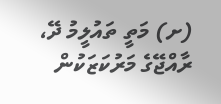(ށ) މަތީ ތައުލީމު ދޭ، ރާއްޖޭގެ މަރުކަޒަކުން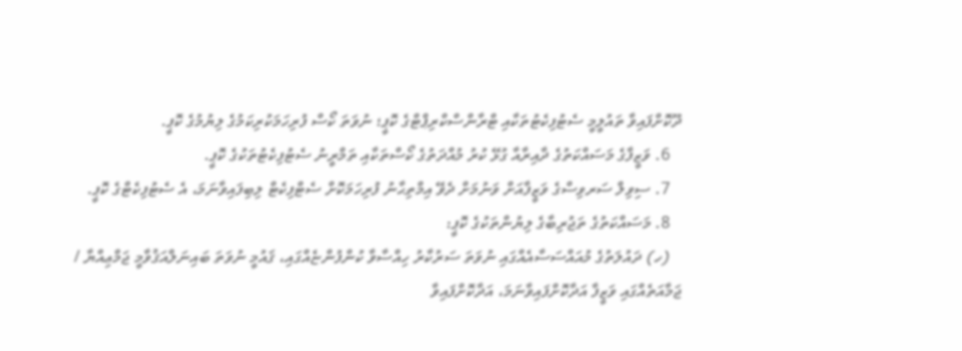ދޫކޮށްފައިވާ ތައުލީމީ ސެޓުފިކެޓުތަކާއި ޓްރާންސްކްރިޕްޓްގެ ކޮޕީ؛ ނުވަތަ ކޯސް ފުރިހަމަކުރިކަމުގެ ލިޔުމުގެ ކޮޕީ.
   6. ވަޒީފާގެ މަސައްކަތުގެ ދާއިރާއާ ގުޅޭ ކުރު މުއްދަތުގެ ކޯސްތަކާއި ތަމްރީނު ސެޓުފިކެޓުތަކުގެ ކޮޕީ.
   7. ސިވިލް ސަރވިސްގެ ވަޒީފާއަށް ވަނުމަށް ދެވޭ އިމްތިޙާނު ފުރިހަމަކޮށް ސެޓްފިކެޓް ލިބިފައިވާނަމަ، އެ ސެޓުފިކެޓްގެ ކޮޕީ.
   8. މަސައްކަތުގެ ތަޖުރިބާގެ ލިޔުންތަކުގެ ކޮޕީ:
   (ހ) ދައުލަތުގެ މުއައްސަސާއެއްގައި ނުވަތަ ސަރުކާރު ހިއްސާވާ ކުންފުންޏެއްގައި، ޤައުމީ ނުވަތަ ބައިނަލްއަޤުވާމީ ޖަމްޢިއްޔާ / ޖަމާއަތެއްގައި ވަޒީފާ އަދާކޮށްފައިވާނަމަ، އަދާކޮށްފައިވާ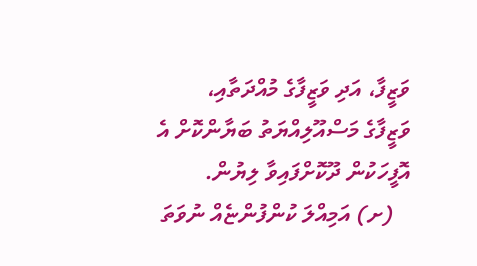ވަޒީފާ، އަދި ވަޒީފާގެ މުއްދަތާއި، ވަޒީފާގެ މަސްއޫލިއްޔަތު ބަޔާންކޮށް އެ އޮފީހަކުން ދޫކޮށްފައިވާ ލިޔުން.
   (ށ) އަމިއްލަ ކުންފުންޏެއް ނުވަތަ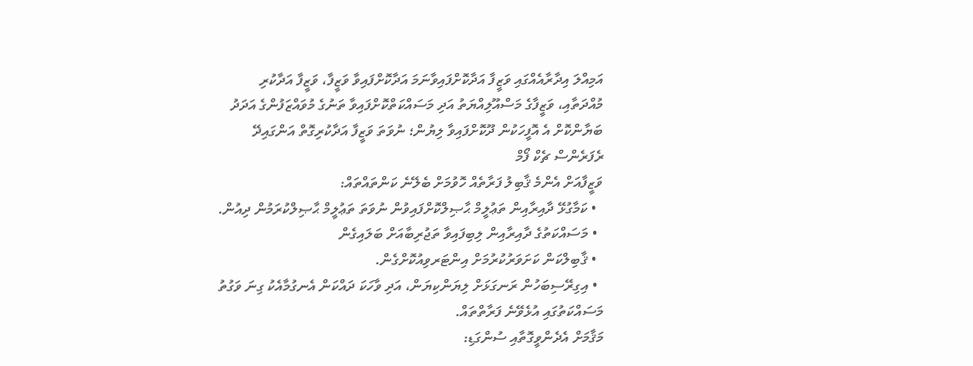އަމިއްލަ އިދާރާއެއްގައި ވަޒީފާ އަދާކޮށްފައިވާނަމަ އަދާކޮށްފައިވާ ވަޒީފާ، ވަޒީފާ އަދާކުރި މުއްދަތާއި، ވަޒީފާގެ މަސްއޫލިއްޔަތު އަދި މަސައްކަތްކޮށްފައިވާ ތަނުގެ މުވައްޒަފުންގެ އަދަދު ބަޔާންކޮށް އެ އޮފީހަކުން ދޫކޮށްފައިވާ ލިޔުން؛ ނުވަތަ ވަޒީފާ އަދާކުރިގޮތް އަންގައިދޭ ރެފަރެންސް ޗެކް ފޯމް
ވަޒީފާއަށް އެންމެ ޤާބިލު ފަރާތެއް ހޮވުމަށް ބެލޭނެ ކަންތައްތައް:
  • ކަމާގުޅޭ ދާއިރާއިން ތަޢުލީމް ޙާޞިލްކޮށްފައިވުން ނުވަތަ ތަޢުލީމް ޙާޞިލްކުރަމުން ދިއުން.
  • މަސައްކަތުގެ ދާއިރާއިން ލިބިފައިވާ ތަޖުރިބާއަށް ބަލައިގެން
  • ޤާބިލްކަން ކަށަވަރުކުރުމަށް އިންޓަރވިއުކޮށްގެން.
  • އިގިރޭސިބަހުން ރަނގަޅަށް ލިޔަންކިޔަން، އަދި ވާހަކަ ދައްކަން އެނގުމާއެކު ގިނަ ވަގުތު މަސައްކަތުގައި އުޅެވޭނެ ފަރާތްތައް.
މަޤާމަށް އެދެންވީގޮތާއި ސުންގަޑި: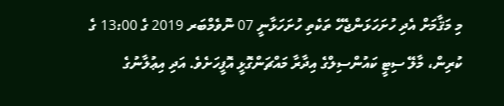މި މަޤާމަށް އެދި ހުށަހަޅަންޖެހޭ ތަކެތި ހުށަހަޅާނީ 07 ނޮވެމްބަރ 2019 ގެ 13:00 ގެ ކުރިން، މާލޭ ސިޓީ ކައުންސިލްގެ އިދާރާ މައްޗަންގޮޅީ އޮފީހަށެވެ. އަދި އިޢުލާނުގެ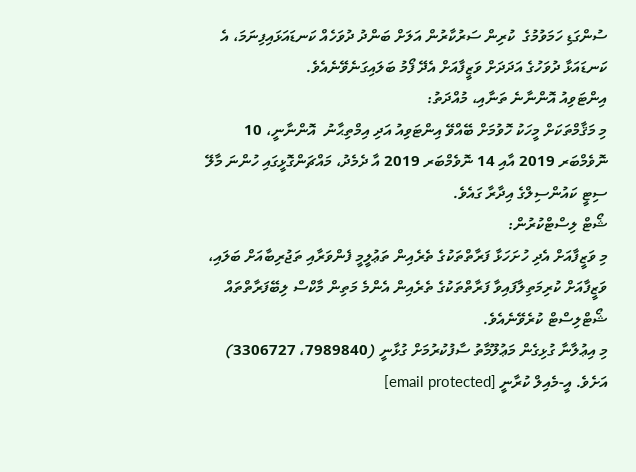ސުންގަޑި ހަމަވުމުގެ  ކުރިން ސަރުކާރުން އަލަށް ބަންދު ދުވަހެއް ކަނޑައަޅައިފިނަމަ، އެ ކަނޑައަޅާ ދުވަހުގެ އަދަދަށް ވަޒީފާއަށް އެދޭ ފޯމު ބަލައިގަނެވޭނެއެވެ.
އިންޓަވިއު އޮންނާނެ ތަނާއި، މުއްދަތު:
މި މަޤާމްތަކަށް މީހަކު ހޮވުމަށް ބޭއްވޭ އިންޓަވިއު އަދި އިމްތިޙާނު  އޮންނާނީ، 10 ނޮވެމްބަރ 2019 އާއި 14 ނޮވެމްބަރ 2019 އާ ދެމެދު، މައްޗަންގޮޅީގައި ހުންނަ މާލޭ ސިޓީ ކައުންސިލްގެ އިދާރާ ގައެވެ.
ޝޯޓް ލިސްޓްކުރުން:
މި ވަޒީފާއަށް އެދި ހުށަހަޅާ ފަރާތްތަކުގެ ތެރެއިން ތަޢުލީމީ ފެންވަރާއި ތަޖުރިބާއަށް ބަލައި، ވަޒީފާއަށް ކުރިމަތިލާފައިވާ ފަރާތްތަކުގެ ތެރެއިން އެންމެ މަތިން މާކްސް ލިބޭފަރާތްތައް ޝޯޓްލިސްޓް ކުރެވޭނެއެވެ.
މި އިޢުލާނާ ގުޅިގެން މަޢުލޫމާތު ސާފުކުރުމަށް ގުޅާނީ (7989840، 3306727) އަށެވެ. އީ-މެއިލް ކުރާނީ [email protected]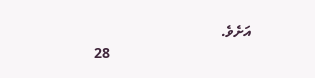އަށެވެ.
                                       28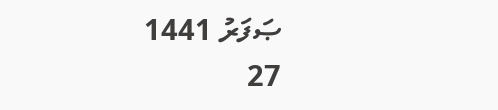ޞަފަރު 1441
27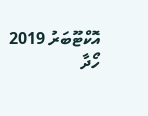އޮކްޓޫބަރު 2019
ހޯދާ